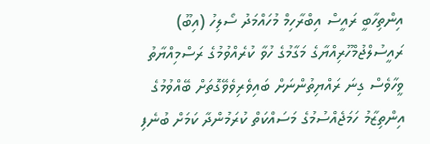އިންތިހާބީ ރައީސް އިބްރާހިމް މުހައްމަދު ސޯލިހު (އިބޫ) ރައީސުލްޖުމްހޫރިއްޔާގެ މަގާމުގެ ހުވާ ކުރެއްވުމުގެ ރަސްމިއްޔާތު ވީހާވެސް ގިނަ ރައްޔިތުންނަށް ބައިވެރިވެވޭގޮތަށް ބޭއްވުމުގެ އިންތިޒާމު ހަމަޖެއްސުމުގެ މަސައްކަތް ކުރަމުންދާ ކަމަށް ބުނެފި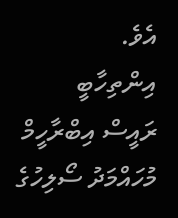އެވެ.
އިންތިހާބީ ރައީސް އިބްރާހީމް މުހައްމަދު ސޯލިހުގެ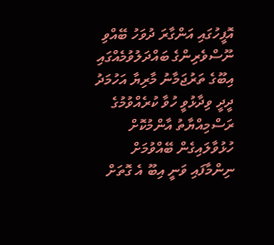އޮފީހުގައި އަންގާރަ ދުވަހު ބޭއްވި ނޫސްވެރިންގެ ބައްދަލުވުމެއްގައި އިބޫގެ ތަރުޖަމާނު މާރިޔާ އަހުމަދު ދީދީ ވިދާޅުވީ ހުވާ ކުރެއްވުމުގެ ރަސްމިއްޔާތު އާންމުކޮށް ހުޅުވާލައިގެން ބޭއްވުމަށް ނިންމާފައި ވަނީ އިބޫ އެ ގޮތަށް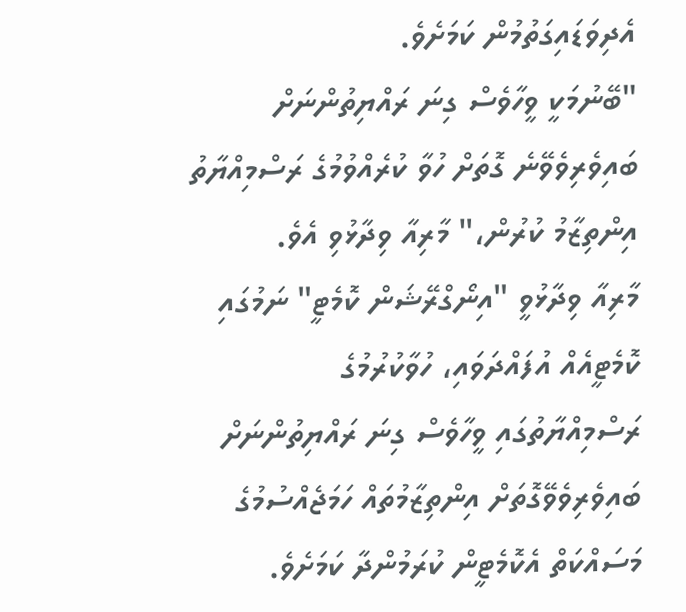އެދިވަޑައިގަތުމުން ކަމަށެވެ.
"ބޭނުމަކީ ވީހާވެސް ގިނަ ރައްޔިތުންނަށް ބައިވެރިވެވޭނެ ގޮތަށް ހުވާ ކުރެއްވުމުގެ ރަސްމިއްޔާތު އިންތިޒާމު ކުރުން،" މާރިއާ ވިދާޅުވި އެވެ.
މާރިއާ ވިދާޅުވީ "އިނޯގްރޭޝަން ކޮމެޓީ" ނަމުގައި ކޮމެޓީއެއް އުފައްދަވައި، ހުވާކުރުމުގެ ރަސްމިއްޔާތުގައި ވީހާވެސް ގިނަ ރައްޔިތުންނަށް ބައިވެރިވެވޭގޮތަށް އިންތިޒާމުތައް ހަމަޖެއްސުމުގެ މަސައްކަތް އެކޮމެޓީން ކުރަމުންދާ ކަމަށެވެ.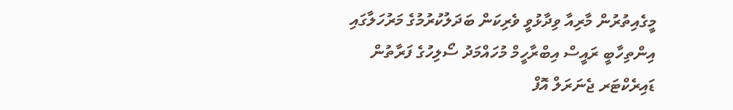މީގެއިތުރުން މާރިއާ ވިދާޅުވީ ވެރިކަން ބަދަލުކުރުމުގެ މަރުހަލާގައި އިންތިހާބީ ރައީސް އިބްރާހީމް މުހައްމަދު ސޯލިހުގެ ފަރާތުން ޑައިރެކްޓަރ ޖެނަރަލް އޮފް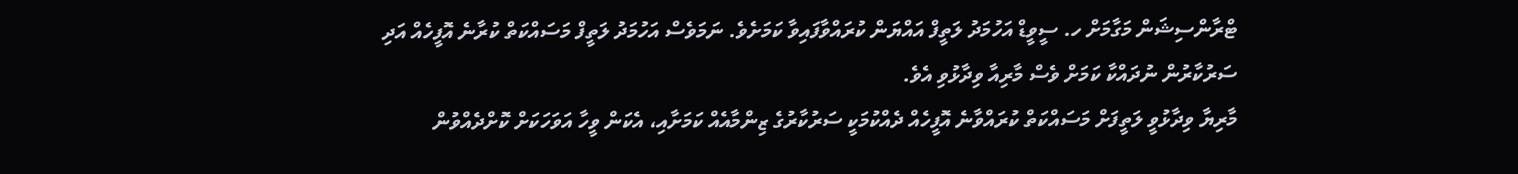ޓްރާންސިޝަން މަގާމަށް ހ. ސީވީޑް އަހުމަދު ލަތީފް އައްޔަން ކުރައްވާފައިވާ ކަމަށެވެ. ނަމަވެސް އަހުމަދު ލަތީފް މަސައްކަތް ކުރާނެ އޮފީހެއް އަދި ސަރުކާރުން ނުދައްކާ ކަމަށް ވެސް މާރިއާ ވިދާޅުވި އެވެ.
މާރިޔާ ވިދާޅުވީ ލަތީފަށް މަސައްކަތް ކުރައްވާނެ އޮފީހެއް ދެއްކުމަކީ ސަރުކާރުގެ ޒިންމާއެއް ކަމަށާއި، އެކަން ވީހާ އަވަހަކަށް ކޮށްދެއްވުން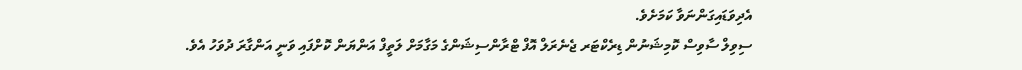އެދިވަޑައިގަންނަވާ ކަމަށެވެ.
ސިވިލް ސާވިސް ކޮމިޝަނުން ޑިރެކްޓަރ ޖެނެރަލް އޮފް ޓްރާންސިޝަންގެ މަގާމަށް ލަތީފް އަންޔަން ކޮށްފައި ވަނީ އަންގާރަ ދުވަހު އެވެ.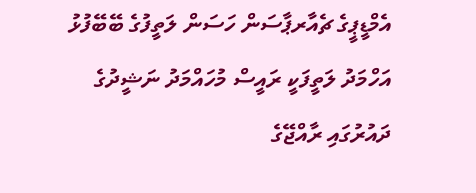އެމްޑީޕީގެ ޗެއާރޕާސަން ހަސަން ލަތީފުގެ ބޭބޭފުޅު އަހްމަދު ލަތީފަކީ ރައީސް މުހައްމަދު ނަޝީދުގެ ދައުރުގައި ރާއްޖޭގެ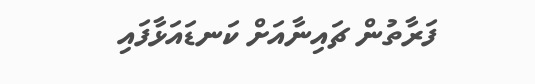ފަރާތުން ޗައިނާއަށް ކަނޑައަޅާފައި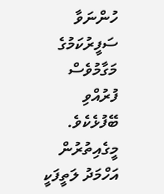ހުންނަވާ ސަފީރުކަމުގެ މަގާމުވެސް ފުރުއްވި ބޭފުޅެކެވެ. މީގެއިތުރުން އަހްމަދު ލަތީފަކީ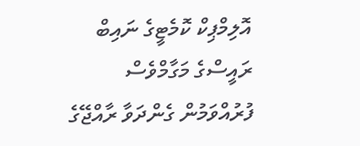އޮލިމްޕިކް ކޮމެޓީގެ ނައިބް ރައީސްގެ މަގާމްވެސް ފުރުއްވަމުން ގެންދަވާ ރާއްޖޭގެ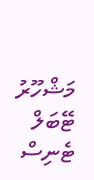މަޝްހޫރު ޓޭބަލް ޓެނިސް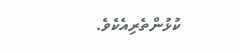ކުޅުންތެރިއެކެވެ.